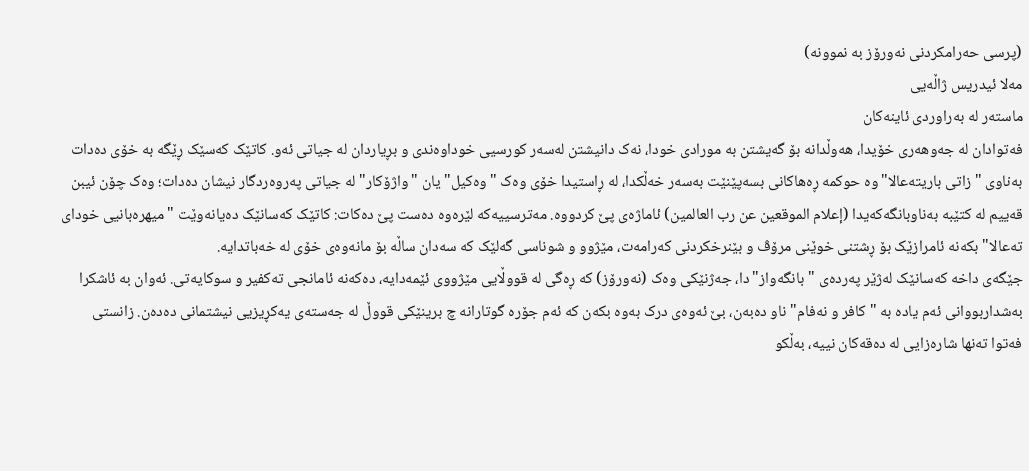(پرسی حەرامکردنی نەورۆز بە نموونە)
مەلا ئیدریس ژاڵەیی
ماستەر لە بەراوردی ئاینەکان
فەتوادان لە جەوهەری خۆیدا، هەوڵدانە بۆ گەیشتن بە مورادی خودا، نەک دانیشتن لەسەر کورسیی خوداوەندی و بڕیاردان لە جیاتی ئەو. کاتێک کەسێک ڕێگە بە خۆی دەدات بەناوی "زاتی باریتەعالا"وە حوکمە ڕەهاکانی بسەپێنێت بەسەر خەڵکدا، لە ڕاستیدا خۆی وەک "وەکیل" یان "واژۆکار" لە جیاتی پەروەردگار نیشان دەدات؛ وەک چۆن ئیبن قەییم لە کتێبە بەناوبانگەکەیدا (إعلام الموقعین عن رب العالمین) ئاماژەی پێ کردووە. مەترسییەکە لێرەوە دەست پێ دەکات: کاتێک کەسانێک دەیانەوێت "میهرەبانیی خودای تەعالا" بکەنە ئامرازێک بۆ ڕشتنی خوێنی مرۆڤ و بێنرخکردنی کەرامەت، مێژوو و شوناسی گەلێک کە سەدان ساڵە بۆ مانەوەی خۆی لە خەباتدایە.
جێگەی داخە کەسانێک لەژێر پەردەی "بانگەواز"دا، جەژنێکی وەک (نەورۆز) کە ڕەگی لە قووڵایی مێژووی ئێمەدایە، دەکەنە ئامانجی تەکفیر و سوکایەتی. ئەوان بە ئاشکرا بەشداربووانی ئەم یادە بە "کافر و نەفام" ناو دەبەن، بێ ئەوەی درک بەوە بکەن کە ئەم جۆرە گوتارانە چ برینێکی قووڵ لە جەستەی یەکڕیزیی نیشتمانی دەدەن. زانستی فەتوا تەنها شارەزایی لە دەقەکان نییە، بەڵکو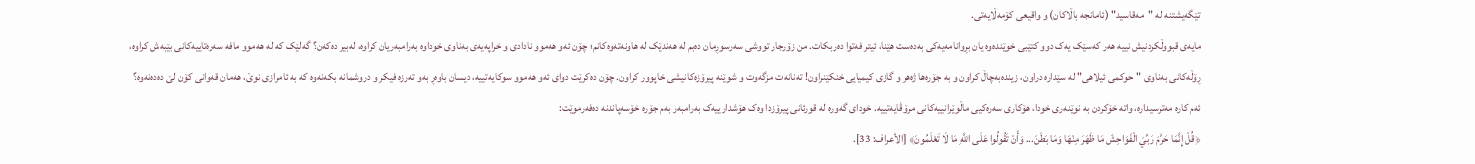تێگەیشتنە لە "مەقاسید" (ئامانجە باڵاکان) و واقیعی کۆمەڵایەتی.
مایەی قبووڵکردنیش نییە هەر کەسێک یەک دوو کتێبی خوێندەوە یان بڕوانامەیەکی بەدەست هێنا، ئیتر فەتوا دەربکات. من زۆرجار تووشی سەرسوڕمان دەبم لە هەندێک لە هاونەتەوەکانم؛ چۆن ئەو هەموو نادادی و خراپەیەی بەناوی خوداوە بەرامبەریان کراوە، لەبیر دەکەن؟ گەلێک کە لە هەموو مافە سەرەتاییەکانی بێبەش کراوە، ڕۆڵەکانی بەناوی "حوکمی ئیلاهی" لە سێدارە دراون، زیندەبەچاڵ کراون و بە جۆرەها ژەهر و گازی کیمیایی خنکێنراون! تەنانەت مزگەوت و شوێنە پیرۆزەکانیشی خاپوور کراون. چۆن دەکرێت دوای ئەو هەموو سوکایەتییە، دیسان باوەڕ بەو تەرزە فیکر و دروشمانە بکەنەوە کە بە ئامرازی نوێ، هەمان قەوانی کۆن لێ دەدەنەوە؟
ئەم کارە مەترسیدارە، واتە خۆکردن بە نوێنەری خودا، هۆکاری سەرەکیی ماڵوێرانییەکانی مرۆڤایەتییە. خودای گەورە لە قورئانی پیرۆزدا وەک هۆشدارییەک بەرامبەر بەم جۆرە خۆسەپاندنە دەفەرموێت:
﴿قُلْ إِنَّمَا حَرَّمَ رَبِّيَ الْفَوَاحِشَ مَا ظَهَرَ مِنْهَا وَمَا بَطَنَ... وَأَنْ تَقُولُوا عَلَى اللَّهِ مَا لَا تَعْلَمُونَ﴾ [الأعراف: 33].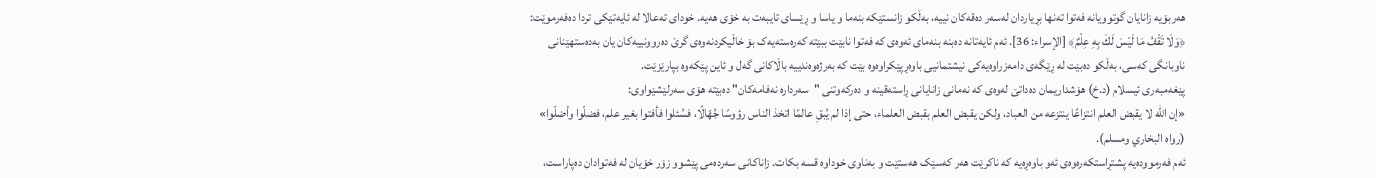هەربۆیە زانایان گوتوویانە فەتوا تەنها بڕیاردان لەسەر دەقەکان نییە، بەڵکو زانستێکە بنەما و یاسا و ڕێسای تایبەت بە خۆی هەیە. خودای تەعالا لە ئایەتێکی تردا دەفەرموێت: ﴿وَلَا تَقْفُ مَا لَيْسَ لَكَ بِهِ عِلْمٌ﴾ [الإسراء: 36]. ئەم ئایەتانە دەبنە بنەمای ئەوەی کە فەتوا نابێت ببێتە کەرەستەیەک بۆ خاڵیکردنەوەی گرێ دەروونییەکان یان بەدەستهێنانی ناوبانگی کەسی، بەڵکو دەبێت لە ڕێگەی دامەزراوەیەکی نیشتمانیی باوەڕپێکراوەوە بێت کە بەرژەوەندییە باڵاکانی گەل و ئاین پێکەوە بپارێزێت.
پێغەمبەری ئیسلام (د.خ) هۆشداریمان دەداتێ لەوەی کە نەمانی زانایانی ڕاستەقینە و دەرکەوتنی "سەردارە نەفامەکان" دەبێتە هۆی سەرلێشێواوی:
«إن الله لا يقبض العلم انتزاعًا ينتزعه من العباد، ولكن يقبض العلم بقبض العلماء، حتى إذا لم يُبقِ عالمًا اتخذ الناس رؤوسًا جُهّالًا، فسُئلوا فأفتوا بغير علم، فضلّوا وأضلّوا» (رواه البخاري ومسلم).
ئەم فەرموودەیە پشتڕاستکەرەوەی ئەو باوەڕەیە کە ناکرێت هەر کەسێک هەستێت و بەناوی خوداوە قسە بکات. زاناکانی سەردەمی پێشوو زۆر خۆیان لە فەتوادان دەپاراست،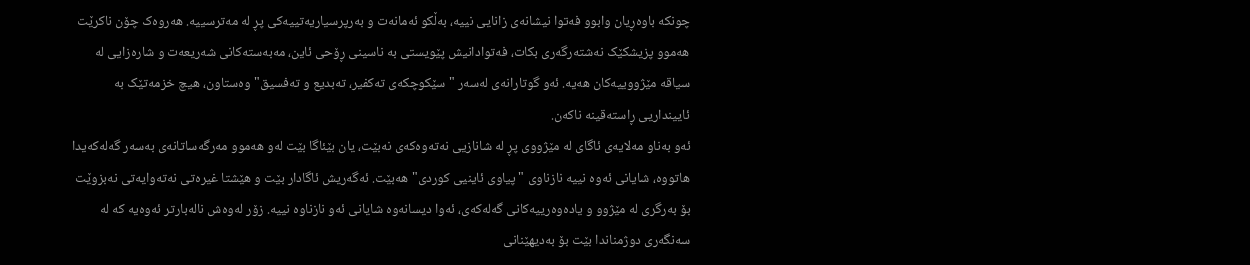چونکە باوەڕیان وابوو فەتوا نیشانەی زانایی نییە، بەڵکو ئەمانەت و بەرپرسیاریەتییەکی پڕ لە مەترسییە. هەروەک چۆن ناکرێت هەموو پزیشکێک نەشتەرگەری بکات، فەتوادانیش پێویستی بە ناسینی ڕۆحی ئاین، مەبەستەکانی شەریعەت و شارەزایی لە سیاقە مێژووییەکان هەیە. ئەو گوتارانەی لەسەر "سێکوچکەی تەکفیر، تەبدیع و تەفسیق" وەستاون، هیچ خزمەتێک بە ئایینداریی ڕاستەقینە ناکەن.
ئەو بەناو مەلایەی ئاگای لە مێژووی پڕ لە شانازیی نەتەوەکەی نەبێت، یان بێئاگا بێت لەو هەموو مەرگەساتانەی بەسەر گەلەکەیدا هاتووە، شایانی ئەوە نییە نازناوی "پیاوی ئاینیی کوردی" هەبێت. ئەگەریش ئاگادار بێت و هێشتا غیرەتی نەتەوایەتی نەبزوێت بۆ بەرگری لە مێژوو و یادەوەرییەکانی گەلەکەی، ئەوا دیسانەوە شایانی ئەو نازناوە نییە. زۆر لەوەش نالەبارتر ئەوەیە کە لە سەنگەری دوژمناندا بێت بۆ بەدیهێنانی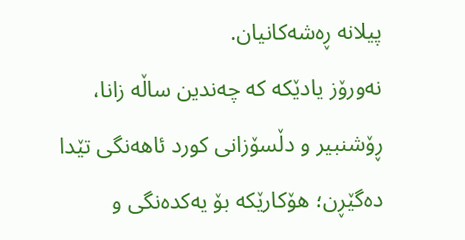پیلانە ڕەشەکانیان.
نەورۆز یادێکە کە چەندین ساڵە زانا، ڕۆشنبیر و دڵسۆزانی کورد ئاهەنگی تێدا دەگێڕن؛ هۆکارێکە بۆ یەکدەنگی و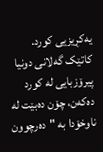یەکڕیزیی کورد. کاتێک گەلانی دونیا پیرۆزبایی لە کورد دەکەن، چۆن دەبێت لە ناوخۆدا بە "دەرچوون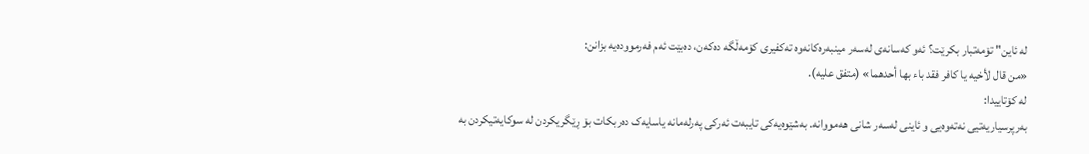لە ئاین" تۆمەتبار بکرێت؟ ئەو کەسانەی لەسەر مینبەرەکانەوە تەکفیری کۆمەڵگە دەکەن، دەبێت ئەم فەرموودەیە بزانن:
«من قال لأخيه يا كافر فقد باء بها أحدهما» (متفق عليه).
لە کۆتاییدا:
بەرپرسیاریەتیی نەتەوەیی و ئاینی لەسەر شانی هەمووانە. بەشێوەیەکی تایبەت ئەرکی پەرلەمانە یاسایەک دەربکات بۆ ڕێگریکردن لە سوکایەتیکردن بە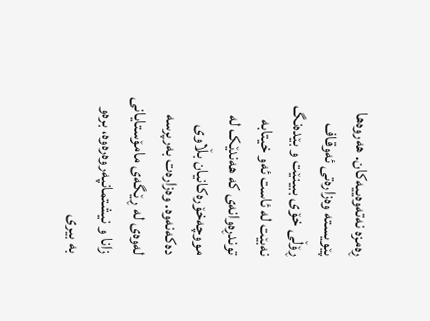ڕەمزە نەتەوەییەکان. هەروەها پێویستە وەزارەتی ئەوقاف ڕۆڵی خۆی ببینێت و بێدەنگ نەبێت لە ئاست ئەو خیتابە توندڕەوانەی کە هەندێک لە مووچەخۆرەکانیان بڵاوی دەکەنەوە. وەزارەت بەرپرسە لەوەی لە ڕێگەی مامۆستایانی زانا و نیشتمانپەروەرەوە، برەو بە بیری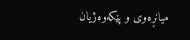میانڕەوی و پێکەوەژیان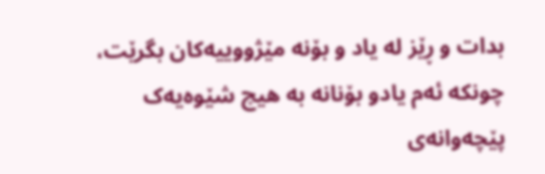بدات و ڕێز لە یاد و بۆنە مێژووییەکان بگرێت، چونکە ئەم یادو بۆنانە بە هیچ شێوەیەک پێچەوانەی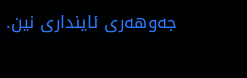جەوهەری ئاینداری نین.